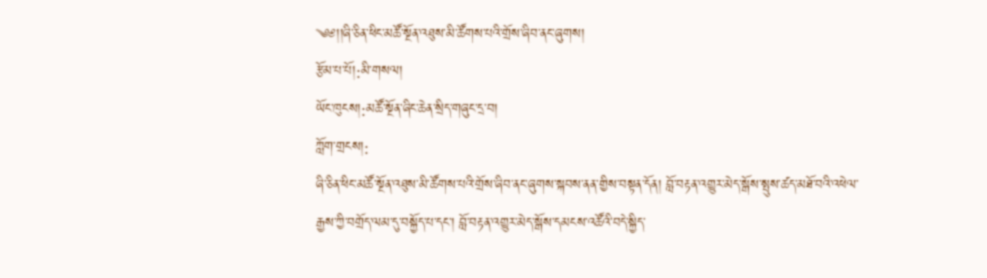༄༅།།ཞི་ཅིན་ཕིང་མཚོ་སྔོན་འཐུས་མི་ཚོགས་པའི་གྲོས་ཞིབ་ནང་ཞུགས།
རྩོམ་པ་པོ།:མི་གསལ།
ཡོང་ཁུངས།:མཚོ་སྔོན་ཞིང་ཆེན་སྲིད་གཞུང་དྲ་བ།
ཀློག་གྲངས།:
ཞི་ཅིན་ཕིང་མཚོ་སྔོན་འཐུས་མི་ཚོགས་པའི་གྲོས་ཞིབ་ནང་ཞུགས་སྐབས་ནན་གྱིས་བསྟན་དོན། བློ་བརྟན་འགྱུར་མེད་སྒོས་སྤུས་ཚད་མཐོ་བའི་འཕེལ་རྒྱས་ཀྱི་བགྲོད་ལམ་དུ་བསྐྱོད་པ་དང་། བློ་བརྟན་འགྱུར་མེད་སྒོས་དམངས་འཚོའི་བདེ་སྐྱིད་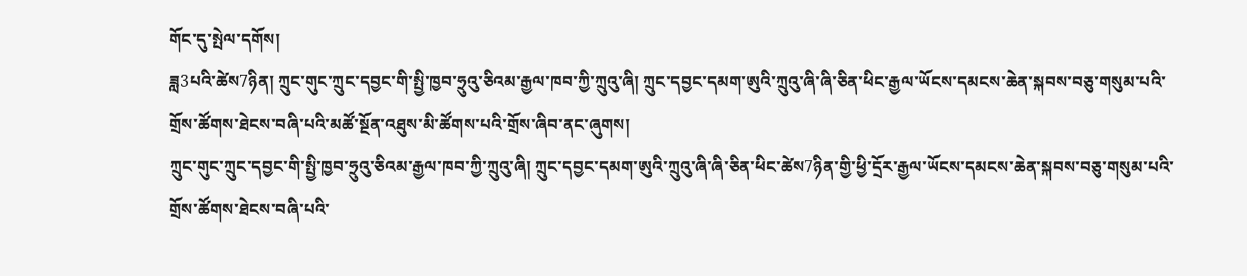གོང་དུ་སྤེལ་དགོས།
ཟླ3པའི་ཚེས7ཉིན། ཀྲུང་གུང་ཀྲུང་དབྱང་གི་སྤྱི་ཁྱབ་ཧྲུའུ་ཅིའམ་རྒྱལ་ཁབ་ཀྱི་ཀྲུའུ་ཞི། ཀྲུང་དབྱང་དམག་ཨུའི་ཀྲུའུ་ཞི་ཞི་ཅིན་ཕིང་རྒྱལ་ཡོངས་དམངས་ཆེན་སྐབས་བཅུ་གསུམ་པའི་གྲོས་ཚོགས་ཐེངས་བཞི་པའི་མཚོ་སྔོན་འཐུས་མི་ཚོགས་པའི་གྲོས་ཞིབ་ནང་ཞུགས།
ཀྲུང་གུང་ཀྲུང་དབྱང་གི་སྤྱི་ཁྱབ་ཧྲུའུ་ཅིའམ་རྒྱལ་ཁབ་ཀྱི་ཀྲུའུ་ཞི། ཀྲུང་དབྱང་དམག་ཨུའི་ཀྲུའུ་ཞི་ཞི་ཅིན་ཕིང་ཚེས7ཉིན་གྱི་ཕྱི་དྲོར་རྒྱལ་ཡོངས་དམངས་ཆེན་སྐབས་བཅུ་གསུམ་པའི་གྲོས་ཚོགས་ཐེངས་བཞི་པའི་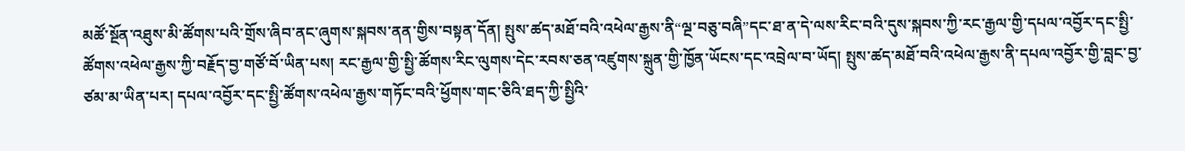མཚོ་སྔོན་འཐུས་མི་ཚོགས་པའི་གྲོས་ཞིབ་ནང་ཞུགས་སྐབས་ནན་གྱིས་བསྟན་དོན། སྤུས་ཚད་མཐོ་བའི་འཕེལ་རྒྱས་ནི“ལྔ་བཅུ་བཞི”དང་ཐ་ན་དེ་ལས་རིང་བའི་དུས་སྐབས་ཀྱི་རང་རྒྱལ་གྱི་དཔལ་འབྱོར་དང་སྤྱི་ཚོགས་འཕེལ་རྒྱས་ཀྱི་བརྗོད་བྱ་གཙོ་བོ་ཡིན་པས། རང་རྒྱལ་གྱི་སྤྱི་ཚོགས་རིང་ལུགས་དེང་རབས་ཅན་འཛུགས་སྐྲུན་གྱི་ཁྱོན་ཡོངས་དང་འབྲེལ་བ་ཡོད། སྤུས་ཚད་མཐོ་བའི་འཕེལ་རྒྱས་ནི་དཔལ་འབྱོར་གྱི་བླང་བྱ་ཙམ་མ་ཡིན་པར། དཔལ་འབྱོར་དང་སྤྱི་ཚོགས་འཕེལ་རྒྱས་གཏོང་བའི་ཕྱོགས་གང་ཅིའི་ཐད་ཀྱི་སྤྱིའི་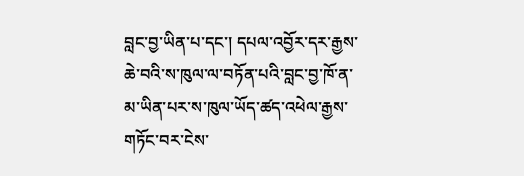བླང་བྱ་ཡིན་པ་དང་། དཔལ་འབྱོར་དར་རྒྱས་ཆེ་བའི་ས་ཁུལ་ལ་བཏོན་པའི་བླང་བྱ་ཁོ་ན་མ་ཡིན་པར་ས་ཁུལ་ཡོད་ཚད་འཕེལ་རྒྱས་གཏོང་བར་ངེས་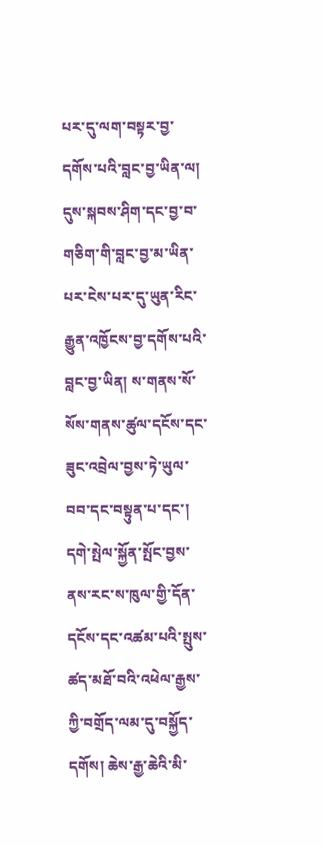པར་དུ་ལག་བསྟར་བྱ་དགོས་པའི་བླང་བྱ་ཡིན་ལ། དུས་སྐབས་ཤིག་དང་བྱ་བ་གཅིག་གི་བླང་བྱ་མ་ཡིན་པར་ངེས་པར་དུ་ཡུན་རིང་རྒྱུན་འཁྱོངས་བྱ་དགོས་པའི་བླང་བྱ་ཡིན། ས་གནས་སོ་སོས་གནས་ཚུལ་དངོས་དང་ཟུང་འབྲེལ་བྱས་ཏེ་ཡུལ་བབ་དང་བསྟུན་པ་དང་། དགེ་སྤེལ་སྐྱོན་སྤོང་བྱས་ནས་རང་ས་ཁུལ་གྱི་དོན་དངོས་དང་འཚམ་པའི་སྤུས་ཚད་མཐོ་བའི་འཕེལ་རྒྱས་ཀྱི་བགྲོད་ལམ་དུ་བསྐྱོད་དགོས། ཆེས་རྒྱ་ཆེའི་མི་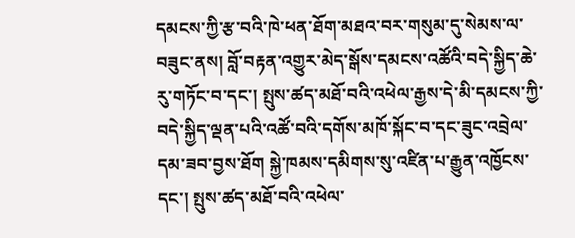དམངས་ཀྱི་རྩ་བའི་ཁེ་ཕན་ཐོག་མཐའ་བར་གསུམ་དུ་སེམས་ལ་བཟུང་ནས། བློ་བརྟན་འགྱུར་མེད་སྒོས་དམངས་འཚོའི་བདེ་སྐྱིད་ཆེ་རུ་གཏོང་བ་དང་། སྤུས་ཚད་མཐོ་བའི་འཕེལ་རྒྱས་དེ་མི་དམངས་ཀྱི་བདེ་སྐྱིད་ལྡན་པའི་འཚོ་བའི་དགོས་མཁོ་སྐོང་བ་དང་ཟུང་འབྲེལ་དམ་ཟབ་བྱས་ཐོག སྐྱེ་ཁམས་དམིགས་སུ་འཛིན་པ་རྒྱུན་འཁྱོངས་དང་། སྤུས་ཚད་མཐོ་བའི་འཕེལ་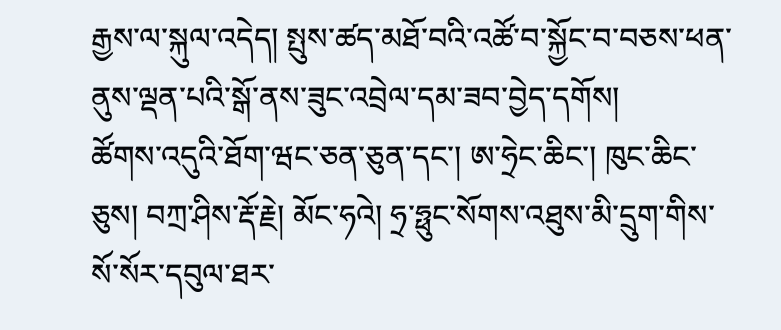རྒྱས་ལ་སྐུལ་འདེད། སྤུས་ཚད་མཐོ་བའི་འཚོ་བ་སྐྱོང་བ་བཅས་ཕན་ནུས་ལྡན་པའི་སྒོ་ནས་ཟུང་འབྲེལ་དམ་ཟབ་བྱེད་དགོས།
ཚོགས་འདུའི་ཐོག་ཝང་ཅན་ཅུན་དང་། ཨ་ཧྲེང་ཆིང་། ཁུང་ཆིང་ཅུས། བཀྲ་ཤིས་རྡོ་རྗེ། མོང་ཧའེ། ཧྲ་ཧྥུང་སོགས་འཐུས་མི་དྲུག་གིས་སོ་སོར་དབུལ་ཐར་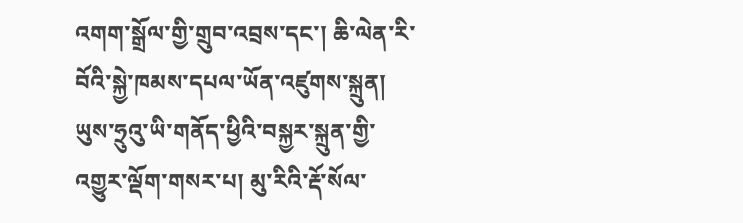འགག་སྒྲོལ་གྱི་གྲུབ་འབྲས་དང་། ཆི་ལེན་རི་བོའི་སྐྱེ་ཁམས་དཔལ་ཡོན་འཛུགས་སྐྲུན། ཡུས་ཧྲུའུ་ཡི་གནོད་ཕྱིའི་བསྐྱར་སྐྲུན་གྱི་འགྱུར་ལྡོག་གསར་པ། མུ་རིའི་རྡོ་སོལ་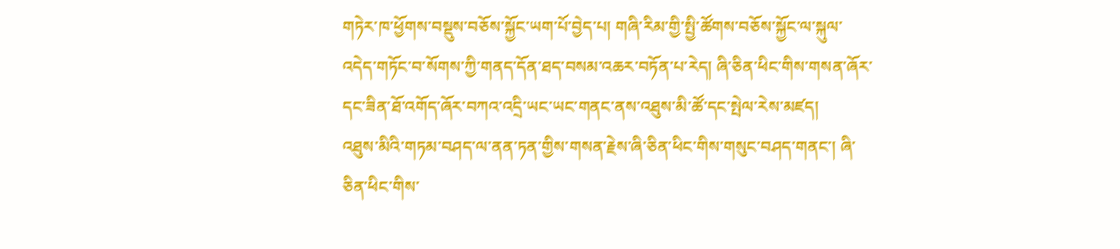གཏེར་ཁ་ཕྱོགས་བསྡུས་བཅོས་སྐྱོང་ཡག་པོ་བྱེད་པ། གཞི་རིམ་གྱི་སྤྱི་ཚོགས་བཅོས་སྐྱོང་ལ་སྐུལ་འདེད་གཏོང་བ་སོགས་ཀྱི་གནད་དོན་ཐད་བསམ་འཆར་བཏོན་པ་རེད། ཞི་ཅིན་ཕིང་གིས་གསན་ཞོར་དང་ཟིན་ཐོ་འགོད་ཞོར་བཀའ་འདྲི་ཡང་ཡང་གནང་ནས་འཐུས་མི་ཚོ་དང་སྤེལ་རེས་མཛད།
འཐུས་མིའི་གཏམ་བཤད་ལ་ནན་ཏན་གྱིས་གསན་རྗེས་ཞི་ཅིན་ཕིང་གིས་གསུང་བཤད་གནང་། ཞི་ཅིན་ཕིང་གིས་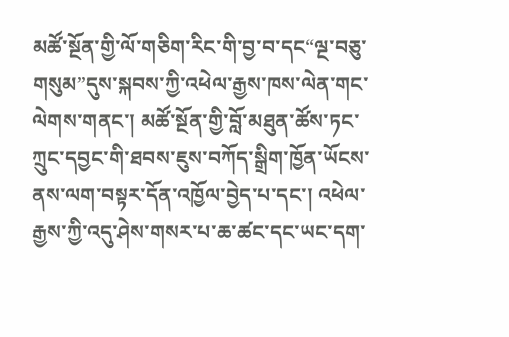མཚོ་སྔོན་གྱི་ལོ་གཅིག་རིང་གི་བྱ་བ་དང“ལྔ་བཅུ་གསུམ”དུས་སྐབས་ཀྱི་འཕེལ་རྒྱས་ཁས་ལེན་གང་ལེགས་གནང་། མཚོ་སྔོན་གྱི་བློ་མཐུན་ཚོས་ཏང་ཀྲུང་དབྱང་གི་ཐབས་ཇུས་བཀོད་སྒྲིག་ཁྱོན་ཡོངས་ནས་ལག་བསྟར་དོན་འཁྱོལ་བྱེད་པ་དང་། འཕེལ་རྒྱས་ཀྱི་འདུ་ཤེས་གསར་པ་ཆ་ཚང་དང་ཡང་དག་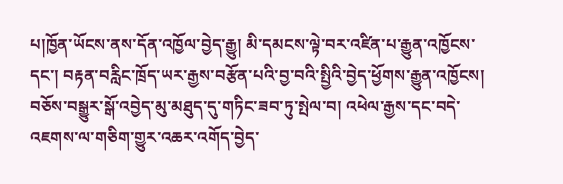པ།ཁྱོན་ཡོངས་ནས་དོན་འཁྱོལ་བྱེད་རྒྱུ། མི་དམངས་ལྟེ་བར་འཛིན་པ་རྒྱུན་འཁྱོངས་དང་། བརྟན་བརླིང་ཁྲོད་ཡར་རྒྱས་བརྩོན་པའི་བྱ་བའི་སྤྱིའི་བྱེད་ཕྱོགས་རྒྱུན་འཁྱོངས། བཅོས་བསྒྱུར་སྒོ་འབྱེད་མུ་མཐུད་དུ་གཏིང་ཟབ་ཏུ་སྤེལ་བ། འཕེལ་རྒྱས་དང་བདེ་འཇགས་ལ་གཅིག་གྱུར་འཆར་འགོད་བྱེད་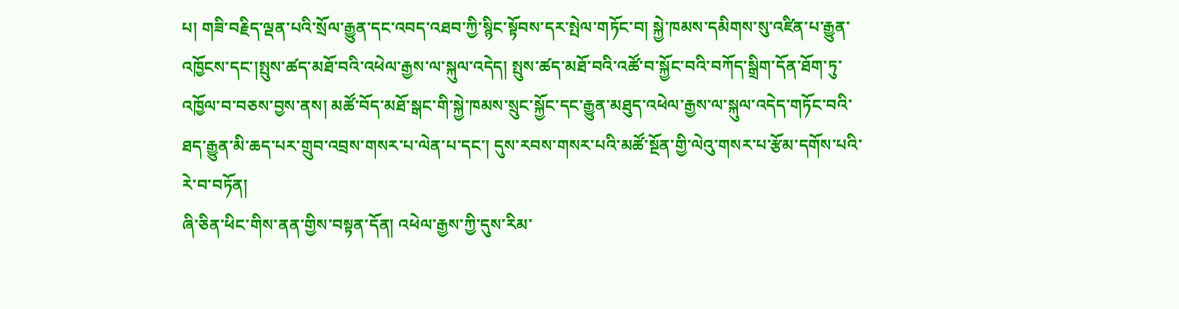པ། གཟི་བརྗིད་ལྡན་པའི་སྲོལ་རྒྱུན་དང་འབད་འཐབ་ཀྱི་སྙིང་སྟོབས་དར་སྤེལ་གཏོང་བ། སྐྱེ་ཁམས་དམིགས་སུ་འཛིན་པ་རྒྱུན་འཁྱོངས་དང་།སྤུས་ཚད་མཐོ་བའི་འཕེལ་རྒྱས་ལ་སྐུལ་འདེད། སྤུས་ཚད་མཐོ་བའི་འཚོ་བ་སྐྱོང་བའི་བཀོད་སྒྲིག་དོན་ཐོག་ཏུ་འཁྱོལ་བ་བཅས་བྱས་ནས། མཚོ་བོད་མཐོ་སྒང་གི་སྐྱེ་ཁམས་སྲུང་སྐྱོང་དང་རྒྱུན་མཐུད་འཕེལ་རྒྱས་ལ་སྐུལ་འདེད་གཏོང་བའི་ཐད་རྒྱུན་མི་ཆད་པར་གྲུབ་འབྲས་གསར་པ་ལེན་པ་དང་། དུས་རབས་གསར་པའི་མཚོ་སྔོན་གྱི་ལེའུ་གསར་པ་རྩོམ་དགོས་པའི་རེ་བ་བཏོན།
ཞི་ཅིན་ཕིང་གིས་ནན་གྱིས་བསྟན་དོན། འཕེལ་རྒྱས་ཀྱི་དུས་རིམ་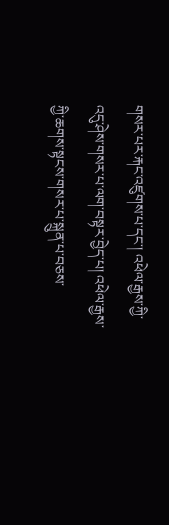གསར་པར་རྐང་འཛུགས་པ་དང་། འཕེལ་རྒྱས་ཀྱི་འདུ་ཤེས་གསར་པ་ལག་བསྟར་བྱེད་པ། འཕེལ་རྒྱས་ཀྱི་ཆགས་སྟངས་གསར་པ་སྐྲུན་པ་བཅས་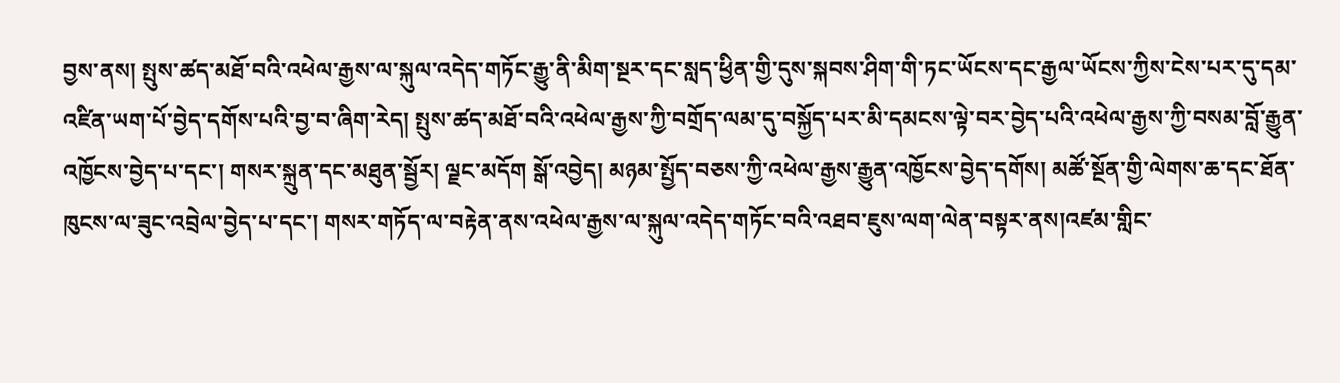བྱས་ནས། སྤུས་ཚད་མཐོ་བའི་འཕེལ་རྒྱས་ལ་སྐུལ་འདེད་གཏོང་རྒྱུ་ནི་མིག་སྔར་དང་སླད་ཕྱིན་གྱི་དུས་སྐབས་ཤིག་གི་ཏང་ཡོངས་དང་རྒྱལ་ཡོངས་ཀྱིས་ངེས་པར་དུ་དམ་འཛིན་ཡག་པོ་བྱེད་དགོས་པའི་བྱ་བ་ཞིག་རེད། སྤུས་ཚད་མཐོ་བའི་འཕེལ་རྒྱས་ཀྱི་བགྲོད་ལམ་དུ་བསྐྱོད་པར་མི་དམངས་ལྟེ་བར་བྱེད་པའི་འཕེལ་རྒྱས་ཀྱི་བསམ་བློ་རྒྱུན་འཁྱོངས་བྱེད་པ་དང་། གསར་སྐྲུན་དང་མཐུན་སྦྱོར། ལྗང་མདོག སྒོ་འབྱེད། མཉམ་སྤྱོད་བཅས་ཀྱི་འཕེལ་རྒྱས་རྒྱུན་འཁྱོངས་བྱེད་དགོས། མཚོ་སྔོན་གྱི་ལེགས་ཆ་དང་ཐོན་ཁུངས་ལ་ཟུང་འབྲེལ་བྱེད་པ་དང་། གསར་གཏོད་ལ་བརྟེན་ནས་འཕེལ་རྒྱས་ལ་སྐུལ་འདེད་གཏོང་བའི་འཐབ་ཇུས་ལག་ལེན་བསྟར་ནས།འཛམ་གླིང་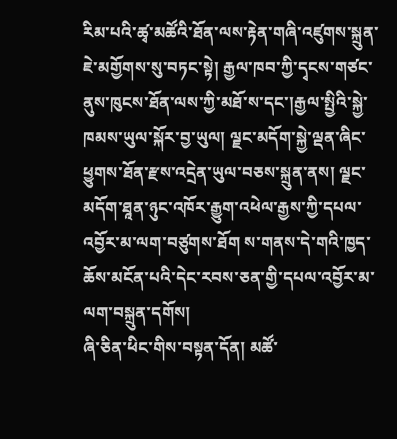རིམ་པའི་ཚྭ་མཚོའི་ཐོན་ལས་རྟེན་གཞི་འཛུགས་སྐྲུན་ཇེ་མགྱོགས་སུ་བཏང་སྟེ། རྒྱལ་ཁབ་ཀྱི་དྭངས་གཙང་ནུས་ཁུངས་ཐོན་ལས་ཀྱི་མཐོ་ས་དང་།རྒྱལ་སྤྱིའི་སྐྱེ་ཁམས་ཡུལ་སྐོར་བྱ་ཡུལ། ལྗང་མདོག་སྐྱེ་ལྡན་ཞིང་ཕྱུགས་ཐོན་རྫས་འདྲེན་ཡུལ་བཅས་སྐྲུན་ནས། ལྗང་མདོག་ཐཱན་ཉུང་འཁོར་རྒྱུག་འཕེལ་རྒྱས་ཀྱི་དཔལ་འབྱོར་མ་ལག་བཙུགས་ཐོག ས་གནས་དེ་གའི་ཁྱད་ཆོས་མངོན་པའི་དེང་རབས་ཅན་གྱི་དཔལ་འབྱོར་མ་ལག་བསྐྲུན་དགོས།
ཞི་ཅིན་ཕིང་གིས་བསྟན་དོན། མཚོ་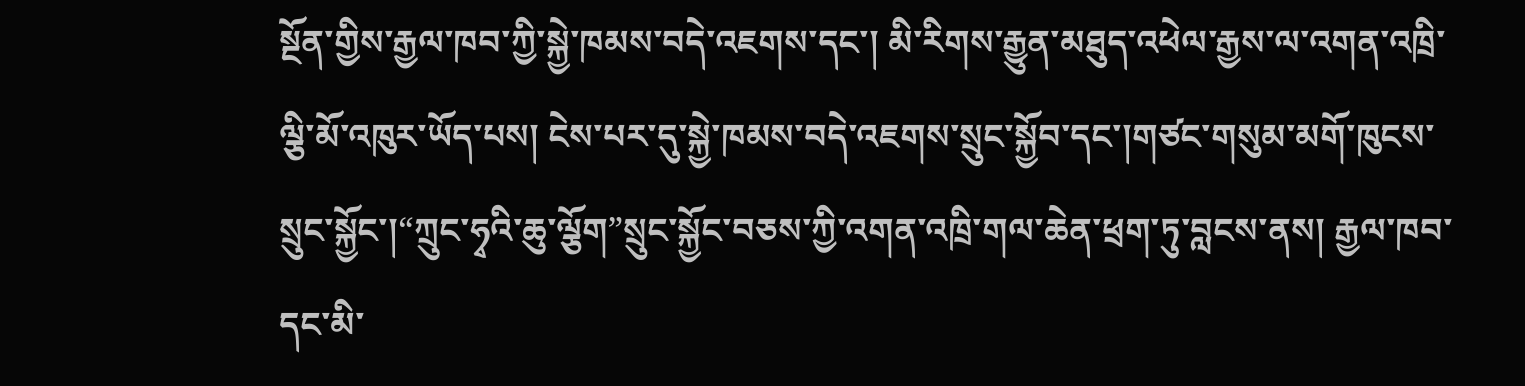སྔོན་གྱིས་རྒྱལ་ཁབ་ཀྱི་སྐྱེ་ཁམས་བདེ་འཇགས་དང་། མི་རིགས་རྒྱུན་མཐུད་འཕེལ་རྒྱས་ལ་འགན་འཁྲི་ལྕི་མོ་འཁུར་ཡོད་པས། ངེས་པར་དུ་སྐྱེ་ཁམས་བདེ་འཇགས་སྲུང་སྐྱོབ་དང་།གཙང་གསུམ་མགོ་ཁུངས་སྲུང་སྐྱོང་།“ཀྲུང་ཧྭའི་ཆུ་ལྕོག”སྲུང་སྐྱོང་བཅས་ཀྱི་འགན་འཁྲི་གལ་ཆེན་ཕྲག་ཏུ་བླངས་ནས། རྒྱལ་ཁབ་དང་མི་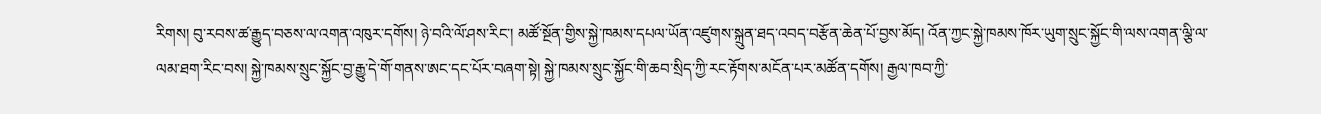རིགས། བུ་རབས་ཚ་རྒྱུད་བཅས་ལ་འགན་འཁུར་དགོས། ཉེ་བའི་ལོ་ཤས་རིང་། མཚོ་སྔོན་གྱིས་སྐྱེ་ཁམས་དཔལ་ཡོན་འཛུགས་སྐྲུན་ཐད་འབད་བརྩོན་ཆེན་པོ་བྱས་མོད། འོན་ཀྱང་སྐྱེ་ཁམས་ཁོར་ཡུག་སྲུང་སྐྱོང་གི་ལས་འགན་ལྕི་ལ་ལམ་ཐག་རིང་བས། སྐྱེ་ཁམས་སྲུང་སྐྱོང་བྱ་རྒྱུ་དེ་གོ་གནས་ཨང་དང་པོར་བཞག་སྟེ། སྐྱེ་ཁམས་སྲུང་སྐྱོང་གི་ཆབ་སྲིད་ཀྱི་རང་རྟོགས་མངོན་པར་མཚོན་དགོས། རྒྱལ་ཁབ་ཀྱི་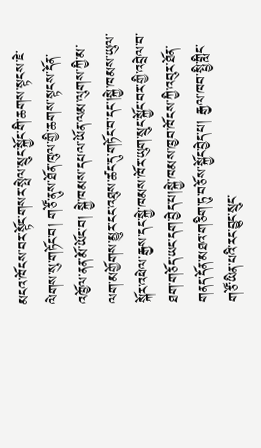མངའ་ཁོངས་བར་སྟོང་གསར་སྤེལ་སྲུང་སྐྱོང་གི་ཆགས་སྟངས་ཇེ་ལེགས་སུ་གཏོང་བ། གཙོ་ནུས་ཐོན་ཁུལ་གྱི་ཆགས་སྟངས་དོན་འཁྱོལ་ནན་མོ་ཡོང་བ། སྐྱེ་ཁམས་དཔལ་ཡོན་ལམ་ལུགས་ཀྱི་མ་ལག་མགྱོགས་མྱུར་ངང་འཐུས་ཚང་དུ་གཏོང་བ་དང་།སྐྱེ་ཁམས་ཡུལ་སྐོར་འཕེལ་རྒྱས་དང་སྐྱེ་ཁམས་ཁོར་ཡུག་སྲུང་སྐྱོང་བར་གྱི་འབྲེལ་བ་ཐག་གཅོད་ཡང་དག་བྱེད་པ།སྐྱེ་ཁམས་ཁྱབ་ཁོངས་ཀྱི་འབུར་ཐོན་གནད་དོན་མཐའ་གཅིག་ཏུ་བཅོས་སྐྱོང་བྱེད་པ། རྒྱལ་ཁབ་སྤྱི་གླིང་གཙོ་ཡིན་པའི་རང་བྱུང་སྲུང་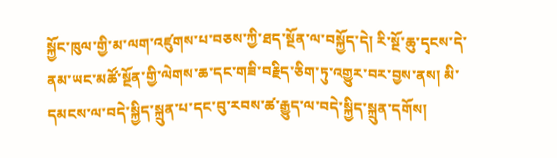སྐྱོང་ཁུལ་གྱི་མ་ལག་འཛུགས་པ་བཅས་ཀྱི་ཐད་སྔོན་ལ་བསྐྱོད་དེ། རི་སྔོ་ཆུ་དྭངས་དེ་ནམ་ཡང་མཚོ་སྔོན་གྱི་ལེགས་ཆ་དང་གཟི་བརྗིད་ཅིག་ཏུ་འགྱུར་བར་བྱས་ནས། མི་དམངས་ལ་བདེ་སྐྱིད་སྐྲུན་པ་དང་བུ་རབས་ཚ་རྒྱུད་ལ་བདེ་སྐྱིད་སྐྲུན་དགོས།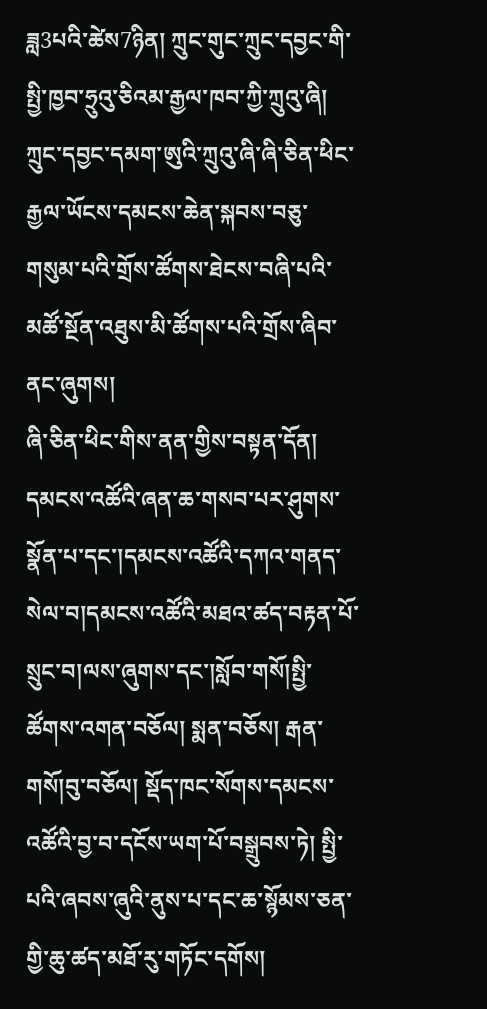ཟླ3པའི་ཚེས7ཉིན། ཀྲུང་གུང་ཀྲུང་དབྱང་གི་སྤྱི་ཁྱབ་ཧྲུའུ་ཅིའམ་རྒྱལ་ཁབ་ཀྱི་ཀྲུའུ་ཞི། ཀྲུང་དབྱང་དམག་ཨུའི་ཀྲུའུ་ཞི་ཞི་ཅིན་ཕིང་རྒྱལ་ཡོངས་དམངས་ཆེན་སྐབས་བཅུ་གསུམ་པའི་གྲོས་ཚོགས་ཐེངས་བཞི་པའི་མཚོ་སྔོན་འཐུས་མི་ཚོགས་པའི་གྲོས་ཞིབ་ནང་ཞུགས།
ཞི་ཅིན་ཕིང་གིས་ནན་གྱིས་བསྟན་དོན། དམངས་འཚོའི་ཞན་ཆ་གསབ་པར་ཤུགས་སྣོན་པ་དང་།དམངས་འཚོའི་དཀའ་གནད་སེལ་བ།དམངས་འཚོའི་མཐའ་ཚད་བརྟན་པོ་སྲུང་བ།ལས་ཞུགས་དང་།སློབ་གསོ།སྤྱི་ཚོགས་འགན་བཅོལ། སྨན་བཅོས། རྒན་གསོ།བུ་བཅོལ། སྡོད་ཁང་སོགས་དམངས་འཚོའི་བྱ་བ་དངོས་ཡག་པོ་བསྒྲུབས་ཏེ། སྤྱི་པའི་ཞབས་ཞུའི་ནུས་པ་དང་ཆ་སྙོམས་ཅན་གྱི་ཆུ་ཚད་མཐོ་རུ་གཏོང་དགོས།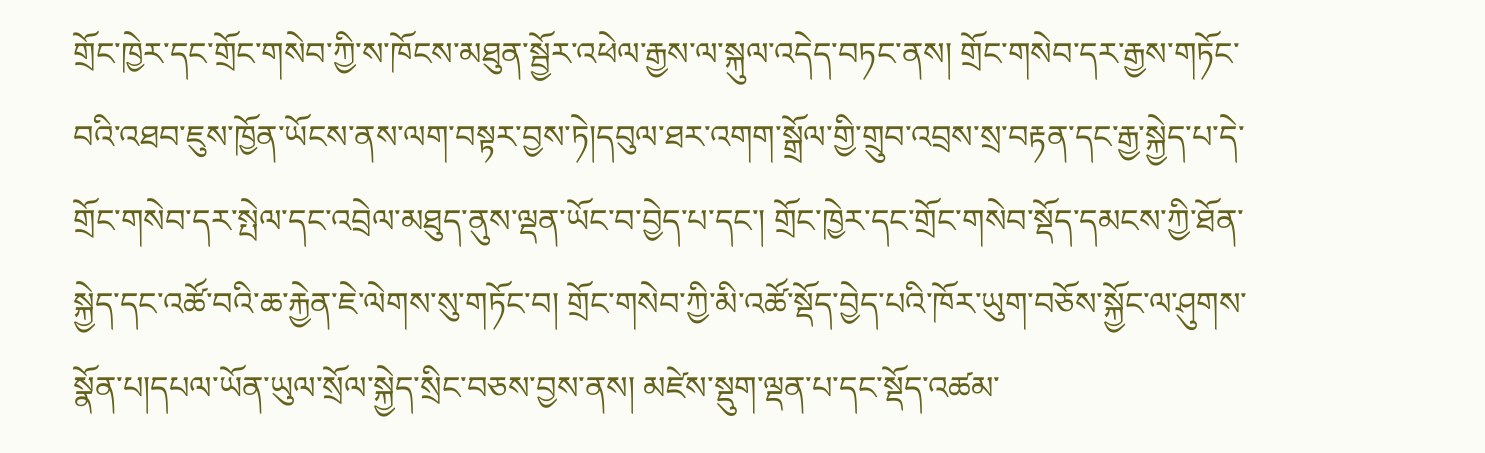གྲོང་ཁྱེར་དང་གྲོང་གསེབ་ཀྱི་ས་ཁོངས་མཐུན་སྦྱོར་འཕེལ་རྒྱས་ལ་སྐུལ་འདེད་བཏང་ནས། གྲོང་གསེབ་དར་རྒྱས་གཏོང་བའི་འཐབ་ཇུས་ཁྱོན་ཡོངས་ནས་ལག་བསྟར་བྱས་ཏེ།དབུལ་ཐར་འགག་སྒྲོལ་གྱི་གྲུབ་འབྲས་སྲ་བརྟན་དང་རྒྱ་སྐྱེད་པ་དེ་གྲོང་གསེབ་དར་སྤེལ་དང་འབྲེལ་མཐུད་ནུས་ལྡན་ཡོང་བ་བྱེད་པ་དང་། གྲོང་ཁྱེར་དང་གྲོང་གསེབ་སྡོད་དམངས་ཀྱི་ཐོན་སྐྱེད་དང་འཚོ་བའི་ཆ་རྐྱེན་ཇེ་ལེགས་སུ་གཏོང་བ། གྲོང་གསེབ་ཀྱི་མི་འཚོ་སྡོད་བྱེད་པའི་ཁོར་ཡུག་བཅོས་སྐྱོང་ལ་ཤུགས་སྣོན་པ།དཔལ་ཡོན་ཡུལ་སྲོལ་སྐྱེད་སྲིང་བཅས་བྱས་ནས། མཛེས་སྡུག་ལྡན་པ་དང་སྡོད་འཚམ་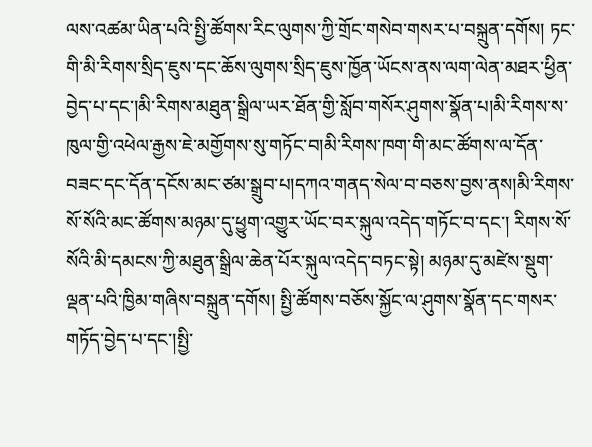ལས་འཚམ་ཡིན་པའི་སྤྱི་ཚོགས་རིང་ལུགས་ཀྱི་གྲོང་གསེབ་གསར་པ་བསྐྲུན་དགོས། ཏང་གི་མི་རིགས་སྲིད་ཇུས་དང་ཆོས་ལུགས་སྲིད་ཇུས་ཁྱོན་ཡོངས་ནས་ལག་ལེན་མཐར་ཕྱིན་བྱེད་པ་དང་།མི་རིགས་མཐུན་སྒྲིལ་ཡར་ཐོན་གྱི་སློབ་གསོར་ཤུགས་སྣོན་པ།མི་རིགས་ས་ཁུལ་གྱི་འཕེལ་རྒྱས་ཇེ་མགྱོགས་སུ་གཏོང་བ།མི་རིགས་ཁག་གི་མང་ཚོགས་ལ་དོན་བཟང་དང་དོན་དངོས་མང་ཙམ་སྒྲུབ་པ།དཀའ་གནད་སེལ་བ་བཅས་བྱས་ནས།མི་རིགས་སོ་སོའི་མང་ཚོགས་མཉམ་དུ་ཕྱུག་འགྱུར་ཡོང་བར་སྐུལ་འདེད་གཏོང་བ་དང་། རིགས་སོ་སོའི་མི་དམངས་ཀྱི་མཐུན་སྒྲིལ་ཆེན་པོར་སྐུལ་འདེད་བཏང་སྟེ། མཉམ་དུ་མཛེས་སྡུག་ལྡན་པའི་ཁྱིམ་གཞིས་བསྐྲུན་དགོས། སྤྱི་ཚོགས་བཅོས་སྐྱོང་ལ་ཤུགས་སྣོན་དང་གསར་གཏོད་བྱེད་པ་དང་།སྤྱི་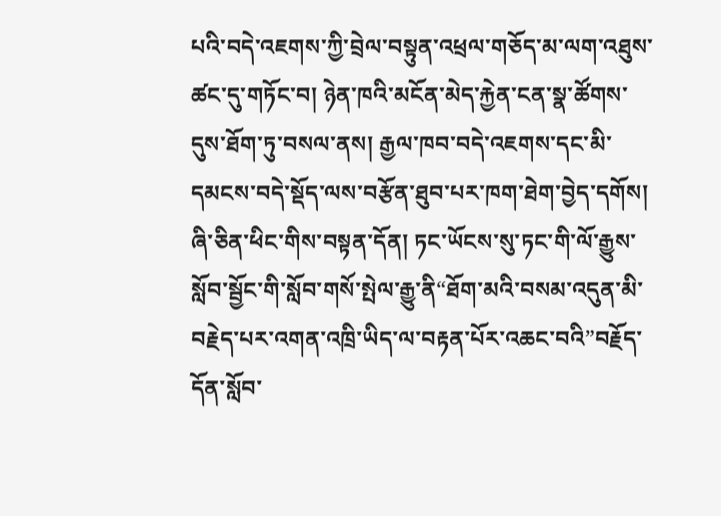པའི་བདེ་འཇགས་ཀྱི་བྲེལ་བསྟུན་འཕྲལ་གཅོད་མ་ལག་འཐུས་ཚང་དུ་གཏོང་བ། ཉེན་ཁའི་མངོན་མེད་རྐྱེན་ངན་སྣ་ཚོགས་དུས་ཐོག་ཏུ་བསལ་ནས། རྒྱལ་ཁབ་བདེ་འཇགས་དང་མི་དམངས་བདེ་སྡོད་ལས་བརྩོན་ཐུབ་པར་ཁག་ཐེག་བྱེད་དགོས།
ཞི་ཅིན་ཕིང་གིས་བསྟན་དོན། ཏང་ཡོངས་སུ་ཏང་གི་ལོ་རྒྱུས་སློབ་སྦྱོང་གི་སློབ་གསོ་སྤེལ་རྒྱུ་ནི“ཐོག་མའི་བསམ་འདུན་མི་བརྗེད་པར་འགན་འཁྲི་ཡིད་ལ་བརྟན་པོར་འཆང་བའི”བརྗོད་དོན་སློབ་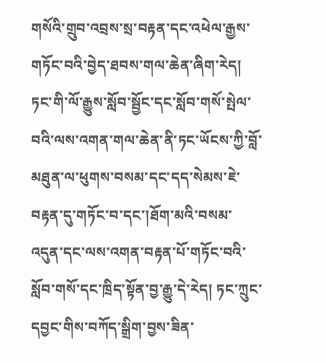གསོའི་གྲུབ་འབྲས་སྲ་བརྟན་དང་འཕེལ་རྒྱས་གཏོང་བའི་བྱེད་ཐབས་གལ་ཆེན་ཞིག་རེད། ཏང་གི་ལོ་རྒྱུས་སློབ་སྦྱོང་དང་སློབ་གསོ་སྤེལ་བའི་ལས་འགན་གལ་ཆེན་ནི་ཏང་ཡོངས་ཀྱི་བློ་མཐུན་ལ་ཕུགས་བསམ་དང་དད་སེམས་ཇེ་བརྟན་དུ་གཏོང་བ་དང་།ཐོག་མའི་བསམ་འདུན་དང་ལས་འགན་བརྟན་པོ་གཏོང་བའི་སློབ་གསོ་དང་ཁྲིད་སྟོན་བྱ་རྒྱུ་དེ་རེད། ཏང་ཀྲུང་དབྱང་གིས་བཀོད་སྒྲིག་བྱས་ཟིན་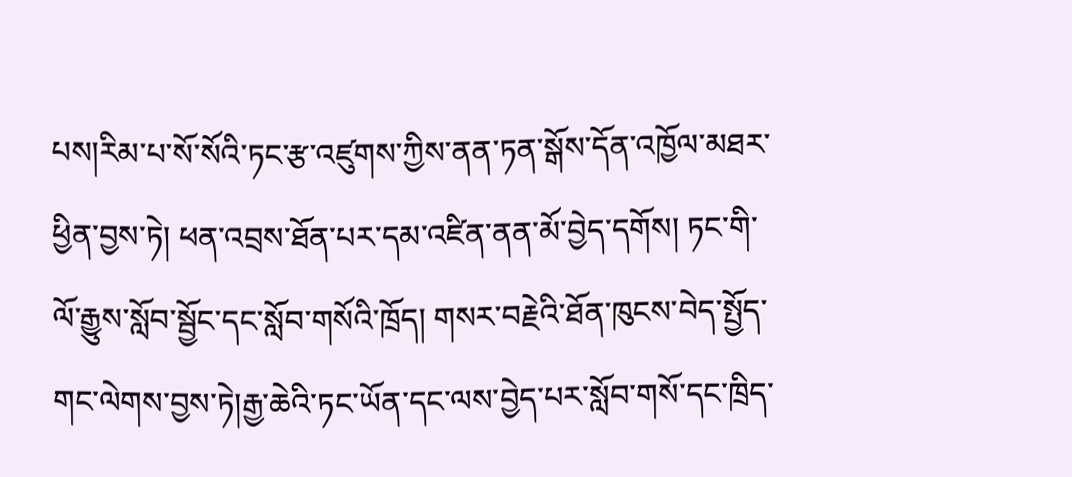པས།རིམ་པ་སོ་སོའི་ཏང་རྩ་འཛུགས་ཀྱིས་ནན་ཏན་སྒོས་དོན་འཁྱོལ་མཐར་ཕྱིན་བྱས་ཏེ། ཕན་འབྲས་ཐོན་པར་དམ་འཛིན་ནན་མོ་བྱེད་དགོས། ཏང་གི་ལོ་རྒྱུས་སློབ་སྦྱོང་དང་སློབ་གསོའི་ཁྲོད། གསར་བརྗེའི་ཐོན་ཁུངས་བེད་སྤྱོད་གང་ལེགས་བྱས་ཏེ།རྒྱ་ཆེའི་ཏང་ཡོན་དང་ལས་བྱེད་པར་སློབ་གསོ་དང་ཁྲིད་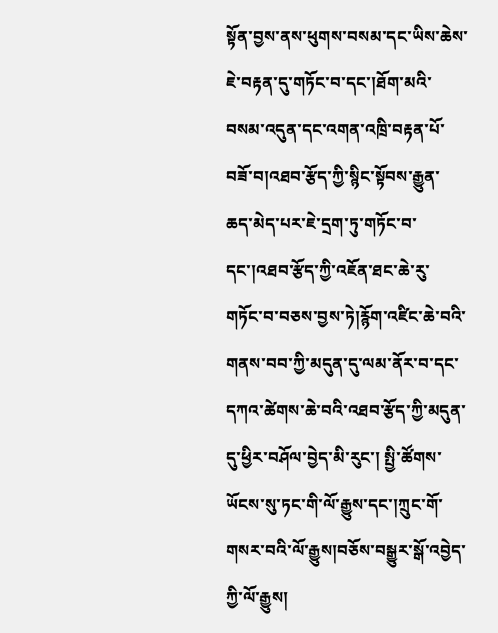སྟོན་བྱས་ནས་ཕུགས་བསམ་དང་ཡིས་ཆེས་ཇེ་བརྟན་དུ་གཏོང་བ་དང་།ཐོག་མའི་བསམ་འདུན་དང་འགན་འཁྲི་བརྟན་པོ་བཟོ་བ།འཐབ་རྩོད་ཀྱི་སྙིང་སྟོབས་རྒྱུན་ཆད་མེད་པར་ཇེ་དྲག་ཏུ་གཏོང་བ་དང་།འཐབ་རྩོད་ཀྱི་འཇོན་ཐང་ཆེ་རུ་གཏོང་བ་བཅས་བྱས་ཏེ།རྙོག་འཛིང་ཆེ་བའི་གནས་བབ་ཀྱི་མདུན་དུ་ལམ་ནོར་བ་དང་དཀའ་ཚེགས་ཆེ་བའི་འཐབ་རྩོད་ཀྱི་མདུན་དུ་ཕྱིར་བཤོལ་བྱེད་མི་རུང་། སྤྱི་ཚོགས་ཡོངས་སུ་ཏང་གི་ལོ་རྒྱུས་དང་།ཀྲུང་གོ་གསར་བའི་ལོ་རྒྱུས།བཅོས་བསྒྱུར་སྒོ་འབྱེད་ཀྱི་ལོ་རྒྱུས།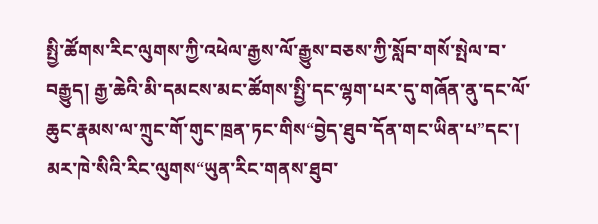སྤྱི་ཚོགས་རིང་ལུགས་ཀྱི་འཕེལ་རྒྱས་ལོ་རྒྱུས་བཅས་ཀྱི་སློབ་གསོ་སྤེལ་བ་བརྒྱུད། རྒྱ་ཆེའི་མི་དམངས་མང་ཚོགས་སྤྱི་དང་ལྷག་པར་དུ་གཞོན་ནུ་དང་ལོ་ཆུང་རྣམས་ལ་ཀྲུང་གོ་གུང་ཁྲན་ཏང་གིས“བྱེད་ཐུབ་དོན་གང་ཡིན་པ”དང་། མར་ཁེ་སིའི་རིང་ལུགས“ཡུན་རིང་གནས་ཐུབ་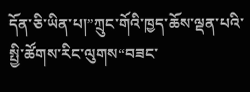དོན་ཅི་ཡིན་པ།”ཀྲུང་གོའི་ཁྱད་ཆོས་ལྡན་པའི་སྤྱི་ཚོགས་རིང་ལུགས“བཟང་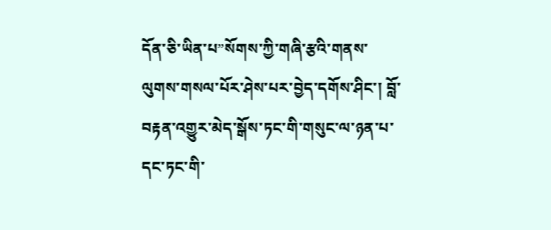དོན་ཅི་ཡིན་པ”སོགས་ཀྱི་གཞི་རྩའི་གནས་ལུགས་གསལ་པོར་ཤེས་པར་བྱེད་དགོས་ཤིང་། བློ་བརྟན་འགྱུར་མེད་སྒོས་ཏང་གི་གསུང་ལ་ཉན་པ་དང་ཏང་གི་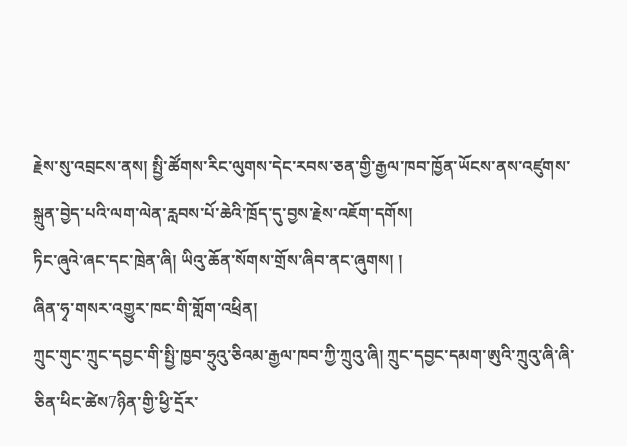རྗེས་སུ་འབྲངས་ནས། སྤྱི་ཚོགས་རིང་ལུགས་དེང་རབས་ཅན་གྱི་རྒྱལ་ཁབ་ཁྱོན་ཡོངས་ནས་འཛུགས་སྐྲུན་བྱེད་པའི་ལག་ལེན་རླབས་པོ་ཆེའི་ཁྲོད་དུ་བྱས་རྗེས་འཇོག་དགོས།
ཏིང་ཞུའེ་ཞང་དང་ཁྲེན་ཞི། ཡིའུ་ཆོན་སོགས་གྲོས་ཞིབ་ནང་ཞུགས། །
ཞིན་ཧྭ་གསར་འགྱུར་ཁང་གི་གློག་འཕྲིན།
ཀྲུང་གུང་ཀྲུང་དབྱང་གི་སྤྱི་ཁྱབ་ཧྲུའུ་ཅིའམ་རྒྱལ་ཁབ་ཀྱི་ཀྲུའུ་ཞི། ཀྲུང་དབྱང་དམག་ཨུའི་ཀྲུའུ་ཞི་ཞི་ཅིན་ཕིང་ཚེས7ཉིན་གྱི་ཕྱི་དྲོར་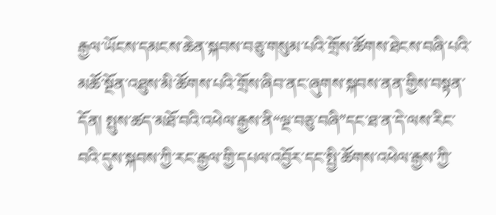རྒྱལ་ཡོངས་དམངས་ཆེན་སྐབས་བཅུ་གསུམ་པའི་གྲོས་ཚོགས་ཐེངས་བཞི་པའི་མཚོ་སྔོན་འཐུས་མི་ཚོགས་པའི་གྲོས་ཞིབ་ནང་ཞུགས་སྐབས་ནན་གྱིས་བསྟན་དོན། སྤུས་ཚད་མཐོ་བའི་འཕེལ་རྒྱས་ནི“ལྔ་བཅུ་བཞི”དང་ཐ་ན་དེ་ལས་རིང་བའི་དུས་སྐབས་ཀྱི་རང་རྒྱལ་གྱི་དཔལ་འབྱོར་དང་སྤྱི་ཚོགས་འཕེལ་རྒྱས་ཀྱི་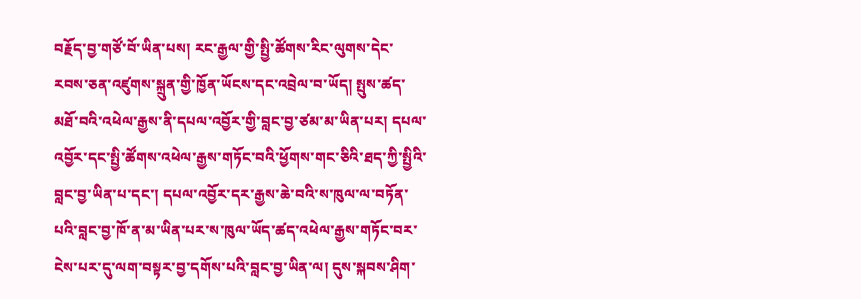བརྗོད་བྱ་གཙོ་བོ་ཡིན་པས། རང་རྒྱལ་གྱི་སྤྱི་ཚོགས་རིང་ལུགས་དེང་རབས་ཅན་འཛུགས་སྐྲུན་གྱི་ཁྱོན་ཡོངས་དང་འབྲེལ་བ་ཡོད། སྤུས་ཚད་མཐོ་བའི་འཕེལ་རྒྱས་ནི་དཔལ་འབྱོར་གྱི་བླང་བྱ་ཙམ་མ་ཡིན་པར། དཔལ་འབྱོར་དང་སྤྱི་ཚོགས་འཕེལ་རྒྱས་གཏོང་བའི་ཕྱོགས་གང་ཅིའི་ཐད་ཀྱི་སྤྱིའི་བླང་བྱ་ཡིན་པ་དང་། དཔལ་འབྱོར་དར་རྒྱས་ཆེ་བའི་ས་ཁུལ་ལ་བཏོན་པའི་བླང་བྱ་ཁོ་ན་མ་ཡིན་པར་ས་ཁུལ་ཡོད་ཚད་འཕེལ་རྒྱས་གཏོང་བར་ངེས་པར་དུ་ལག་བསྟར་བྱ་དགོས་པའི་བླང་བྱ་ཡིན་ལ། དུས་སྐབས་ཤིག་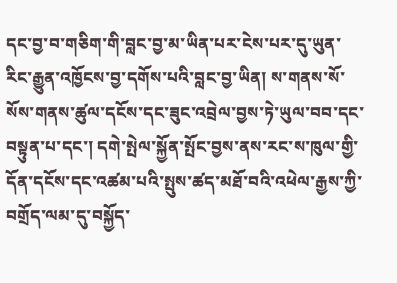དང་བྱ་བ་གཅིག་གི་བླང་བྱ་མ་ཡིན་པར་ངེས་པར་དུ་ཡུན་རིང་རྒྱུན་འཁྱོངས་བྱ་དགོས་པའི་བླང་བྱ་ཡིན། ས་གནས་སོ་སོས་གནས་ཚུལ་དངོས་དང་ཟུང་འབྲེལ་བྱས་ཏེ་ཡུལ་བབ་དང་བསྟུན་པ་དང་། དགེ་སྤེལ་སྐྱོན་སྤོང་བྱས་ནས་རང་ས་ཁུལ་གྱི་དོན་དངོས་དང་འཚམ་པའི་སྤུས་ཚད་མཐོ་བའི་འཕེལ་རྒྱས་ཀྱི་བགྲོད་ལམ་དུ་བསྐྱོད་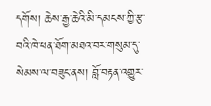དགོས། ཆེས་རྒྱ་ཆེའི་མི་དམངས་ཀྱི་རྩ་བའི་ཁེ་ཕན་ཐོག་མཐའ་བར་གསུམ་དུ་སེམས་ལ་བཟུང་ནས། བློ་བརྟན་འགྱུར་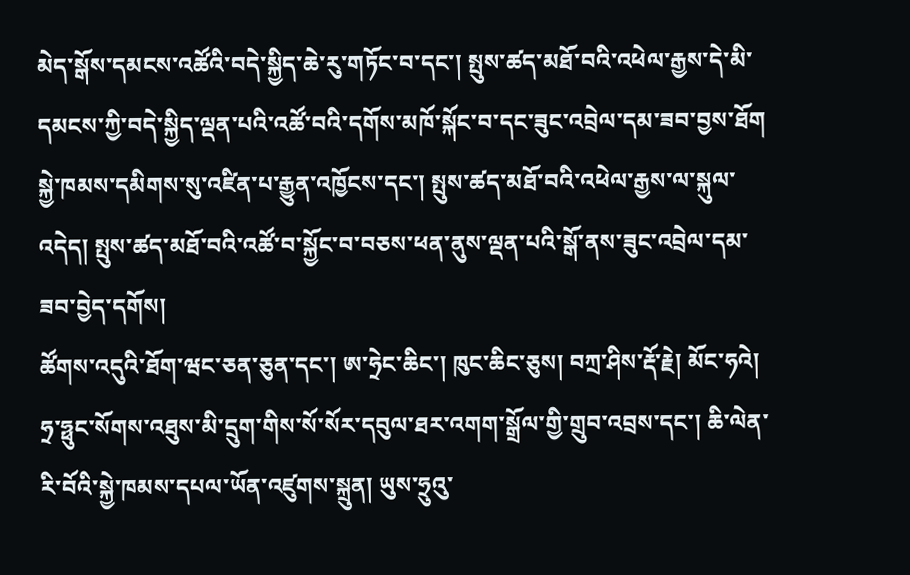མེད་སྒོས་དམངས་འཚོའི་བདེ་སྐྱིད་ཆེ་རུ་གཏོང་བ་དང་། སྤུས་ཚད་མཐོ་བའི་འཕེལ་རྒྱས་དེ་མི་དམངས་ཀྱི་བདེ་སྐྱིད་ལྡན་པའི་འཚོ་བའི་དགོས་མཁོ་སྐོང་བ་དང་ཟུང་འབྲེལ་དམ་ཟབ་བྱས་ཐོག སྐྱེ་ཁམས་དམིགས་སུ་འཛིན་པ་རྒྱུན་འཁྱོངས་དང་། སྤུས་ཚད་མཐོ་བའི་འཕེལ་རྒྱས་ལ་སྐུལ་འདེད། སྤུས་ཚད་མཐོ་བའི་འཚོ་བ་སྐྱོང་བ་བཅས་ཕན་ནུས་ལྡན་པའི་སྒོ་ནས་ཟུང་འབྲེལ་དམ་ཟབ་བྱེད་དགོས།
ཚོགས་འདུའི་ཐོག་ཝང་ཅན་ཅུན་དང་། ཨ་ཧྲེང་ཆིང་། ཁུང་ཆིང་ཅུས། བཀྲ་ཤིས་རྡོ་རྗེ། མོང་ཧའེ། ཧྲ་ཧྥུང་སོགས་འཐུས་མི་དྲུག་གིས་སོ་སོར་དབུལ་ཐར་འགག་སྒྲོལ་གྱི་གྲུབ་འབྲས་དང་། ཆི་ལེན་རི་བོའི་སྐྱེ་ཁམས་དཔལ་ཡོན་འཛུགས་སྐྲུན། ཡུས་ཧྲུའུ་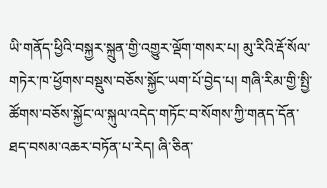ཡི་གནོད་ཕྱིའི་བསྐྱར་སྐྲུན་གྱི་འགྱུར་ལྡོག་གསར་པ། མུ་རིའི་རྡོ་སོལ་གཏེར་ཁ་ཕྱོགས་བསྡུས་བཅོས་སྐྱོང་ཡག་པོ་བྱེད་པ། གཞི་རིམ་གྱི་སྤྱི་ཚོགས་བཅོས་སྐྱོང་ལ་སྐུལ་འདེད་གཏོང་བ་སོགས་ཀྱི་གནད་དོན་ཐད་བསམ་འཆར་བཏོན་པ་རེད། ཞི་ཅིན་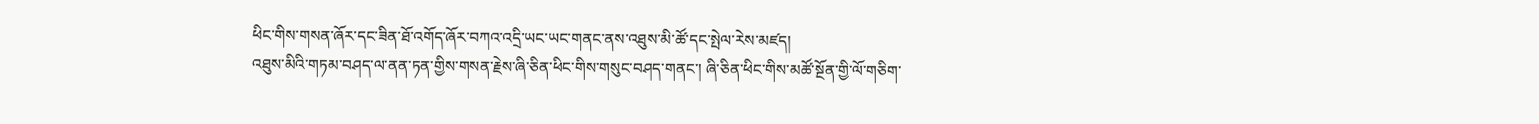ཕིང་གིས་གསན་ཞོར་དང་ཟིན་ཐོ་འགོད་ཞོར་བཀའ་འདྲི་ཡང་ཡང་གནང་ནས་འཐུས་མི་ཚོ་དང་སྤེལ་རེས་མཛད།
འཐུས་མིའི་གཏམ་བཤད་ལ་ནན་ཏན་གྱིས་གསན་རྗེས་ཞི་ཅིན་ཕིང་གིས་གསུང་བཤད་གནང་། ཞི་ཅིན་ཕིང་གིས་མཚོ་སྔོན་གྱི་ལོ་གཅིག་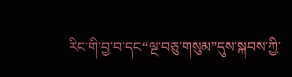རིང་གི་བྱ་བ་དང“ལྔ་བཅུ་གསུམ”དུས་སྐབས་ཀྱི་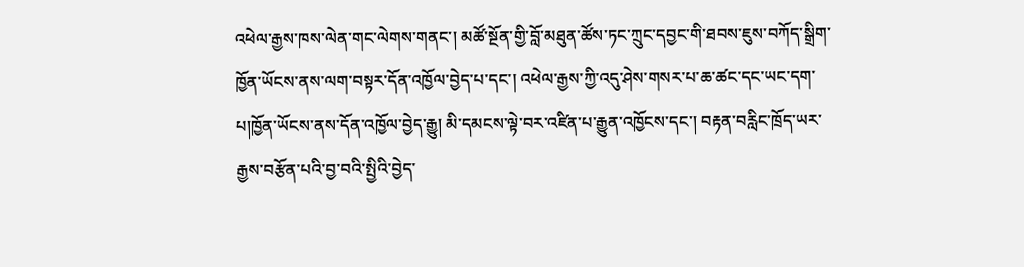འཕེལ་རྒྱས་ཁས་ལེན་གང་ལེགས་གནང་། མཚོ་སྔོན་གྱི་བློ་མཐུན་ཚོས་ཏང་ཀྲུང་དབྱང་གི་ཐབས་ཇུས་བཀོད་སྒྲིག་ཁྱོན་ཡོངས་ནས་ལག་བསྟར་དོན་འཁྱོལ་བྱེད་པ་དང་། འཕེལ་རྒྱས་ཀྱི་འདུ་ཤེས་གསར་པ་ཆ་ཚང་དང་ཡང་དག་པ།ཁྱོན་ཡོངས་ནས་དོན་འཁྱོལ་བྱེད་རྒྱུ། མི་དམངས་ལྟེ་བར་འཛིན་པ་རྒྱུན་འཁྱོངས་དང་། བརྟན་བརླིང་ཁྲོད་ཡར་རྒྱས་བརྩོན་པའི་བྱ་བའི་སྤྱིའི་བྱེད་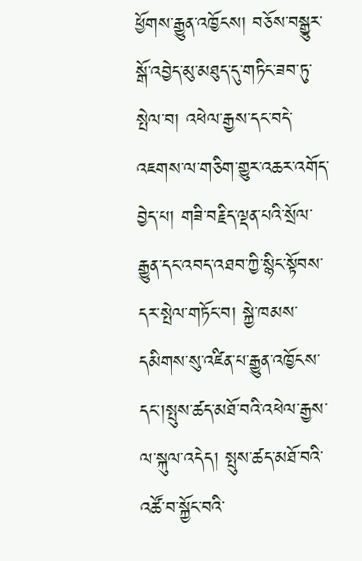ཕྱོགས་རྒྱུན་འཁྱོངས། བཅོས་བསྒྱུར་སྒོ་འབྱེད་མུ་མཐུད་དུ་གཏིང་ཟབ་ཏུ་སྤེལ་བ། འཕེལ་རྒྱས་དང་བདེ་འཇགས་ལ་གཅིག་གྱུར་འཆར་འགོད་བྱེད་པ། གཟི་བརྗིད་ལྡན་པའི་སྲོལ་རྒྱུན་དང་འབད་འཐབ་ཀྱི་སྙིང་སྟོབས་དར་སྤེལ་གཏོང་བ། སྐྱེ་ཁམས་དམིགས་སུ་འཛིན་པ་རྒྱུན་འཁྱོངས་དང་།སྤུས་ཚད་མཐོ་བའི་འཕེལ་རྒྱས་ལ་སྐུལ་འདེད། སྤུས་ཚད་མཐོ་བའི་འཚོ་བ་སྐྱོང་བའི་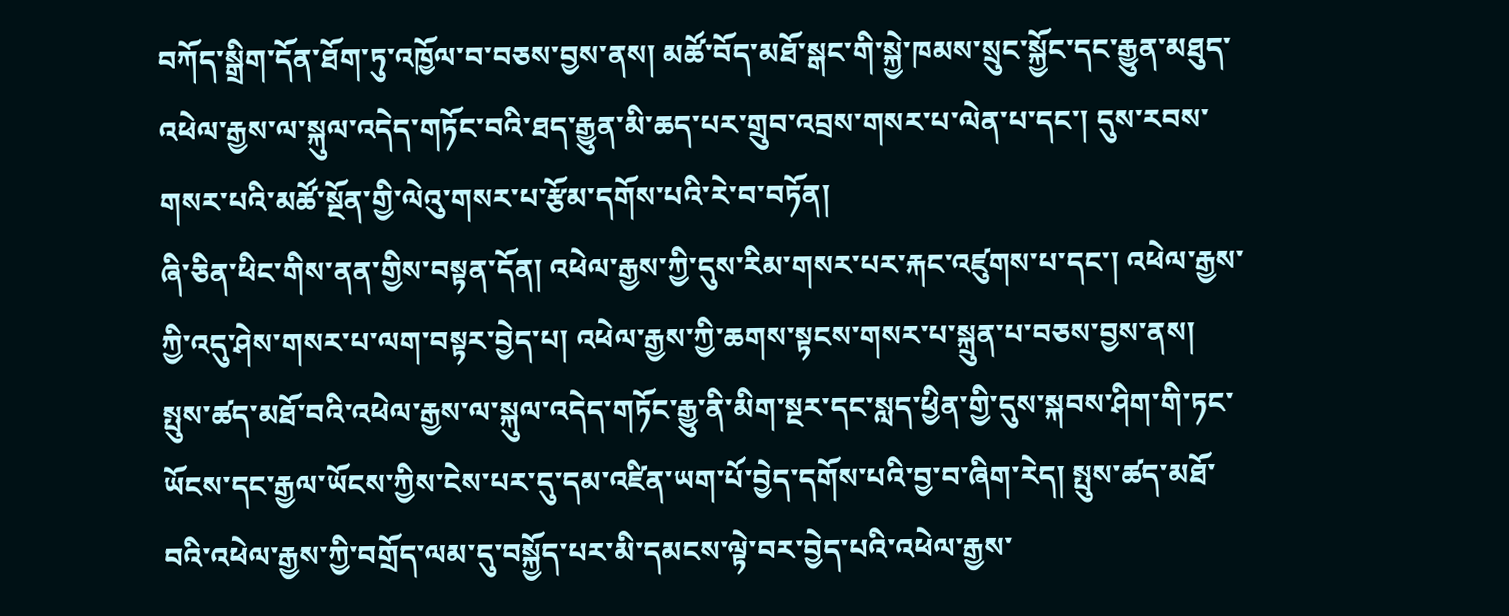བཀོད་སྒྲིག་དོན་ཐོག་ཏུ་འཁྱོལ་བ་བཅས་བྱས་ནས། མཚོ་བོད་མཐོ་སྒང་གི་སྐྱེ་ཁམས་སྲུང་སྐྱོང་དང་རྒྱུན་མཐུད་འཕེལ་རྒྱས་ལ་སྐུལ་འདེད་གཏོང་བའི་ཐད་རྒྱུན་མི་ཆད་པར་གྲུབ་འབྲས་གསར་པ་ལེན་པ་དང་། དུས་རབས་གསར་པའི་མཚོ་སྔོན་གྱི་ལེའུ་གསར་པ་རྩོམ་དགོས་པའི་རེ་བ་བཏོན།
ཞི་ཅིན་ཕིང་གིས་ནན་གྱིས་བསྟན་དོན། འཕེལ་རྒྱས་ཀྱི་དུས་རིམ་གསར་པར་རྐང་འཛུགས་པ་དང་། འཕེལ་རྒྱས་ཀྱི་འདུ་ཤེས་གསར་པ་ལག་བསྟར་བྱེད་པ། འཕེལ་རྒྱས་ཀྱི་ཆགས་སྟངས་གསར་པ་སྐྲུན་པ་བཅས་བྱས་ནས། སྤུས་ཚད་མཐོ་བའི་འཕེལ་རྒྱས་ལ་སྐུལ་འདེད་གཏོང་རྒྱུ་ནི་མིག་སྔར་དང་སླད་ཕྱིན་གྱི་དུས་སྐབས་ཤིག་གི་ཏང་ཡོངས་དང་རྒྱལ་ཡོངས་ཀྱིས་ངེས་པར་དུ་དམ་འཛིན་ཡག་པོ་བྱེད་དགོས་པའི་བྱ་བ་ཞིག་རེད། སྤུས་ཚད་མཐོ་བའི་འཕེལ་རྒྱས་ཀྱི་བགྲོད་ལམ་དུ་བསྐྱོད་པར་མི་དམངས་ལྟེ་བར་བྱེད་པའི་འཕེལ་རྒྱས་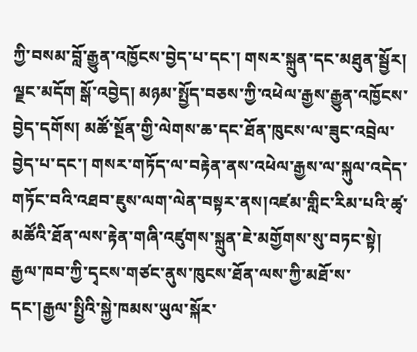ཀྱི་བསམ་བློ་རྒྱུན་འཁྱོངས་བྱེད་པ་དང་། གསར་སྐྲུན་དང་མཐུན་སྦྱོར། ལྗང་མདོག སྒོ་འབྱེད། མཉམ་སྤྱོད་བཅས་ཀྱི་འཕེལ་རྒྱས་རྒྱུན་འཁྱོངས་བྱེད་དགོས། མཚོ་སྔོན་གྱི་ལེགས་ཆ་དང་ཐོན་ཁུངས་ལ་ཟུང་འབྲེལ་བྱེད་པ་དང་། གསར་གཏོད་ལ་བརྟེན་ནས་འཕེལ་རྒྱས་ལ་སྐུལ་འདེད་གཏོང་བའི་འཐབ་ཇུས་ལག་ལེན་བསྟར་ནས།འཛམ་གླིང་རིམ་པའི་ཚྭ་མཚོའི་ཐོན་ལས་རྟེན་གཞི་འཛུགས་སྐྲུན་ཇེ་མགྱོགས་སུ་བཏང་སྟེ། རྒྱལ་ཁབ་ཀྱི་དྭངས་གཙང་ནུས་ཁུངས་ཐོན་ལས་ཀྱི་མཐོ་ས་དང་།རྒྱལ་སྤྱིའི་སྐྱེ་ཁམས་ཡུལ་སྐོར་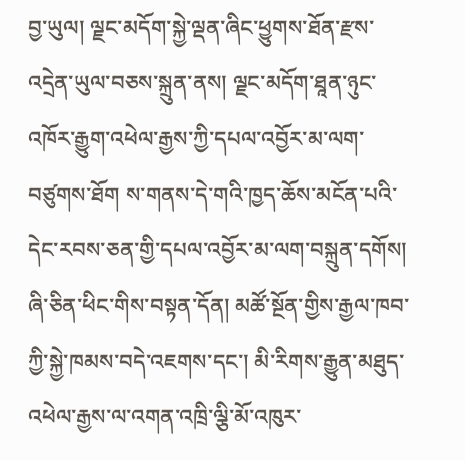བྱ་ཡུལ། ལྗང་མདོག་སྐྱེ་ལྡན་ཞིང་ཕྱུགས་ཐོན་རྫས་འདྲེན་ཡུལ་བཅས་སྐྲུན་ནས། ལྗང་མདོག་ཐཱན་ཉུང་འཁོར་རྒྱུག་འཕེལ་རྒྱས་ཀྱི་དཔལ་འབྱོར་མ་ལག་བཙུགས་ཐོག ས་གནས་དེ་གའི་ཁྱད་ཆོས་མངོན་པའི་དེང་རབས་ཅན་གྱི་དཔལ་འབྱོར་མ་ལག་བསྐྲུན་དགོས།
ཞི་ཅིན་ཕིང་གིས་བསྟན་དོན། མཚོ་སྔོན་གྱིས་རྒྱལ་ཁབ་ཀྱི་སྐྱེ་ཁམས་བདེ་འཇགས་དང་། མི་རིགས་རྒྱུན་མཐུད་འཕེལ་རྒྱས་ལ་འགན་འཁྲི་ལྕི་མོ་འཁུར་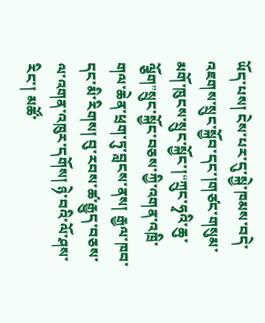ཡོད་པས། ངེས་པར་དུ་སྐྱེ་ཁམས་བདེ་འཇགས་སྲུང་སྐྱོབ་དང་།གཙང་གསུམ་མགོ་ཁུངས་སྲུང་སྐྱོང་།“ཀྲུང་ཧྭའི་ཆུ་ལྕོག”སྲུང་སྐྱོང་བཅས་ཀྱི་འགན་འཁྲི་གལ་ཆེན་ཕྲག་ཏུ་བླངས་ནས། རྒྱལ་ཁབ་དང་མི་རིགས། བུ་རབས་ཚ་རྒྱུད་བཅས་ལ་འགན་འཁུར་དགོས། ཉེ་བའི་ལོ་ཤས་རིང་། མཚོ་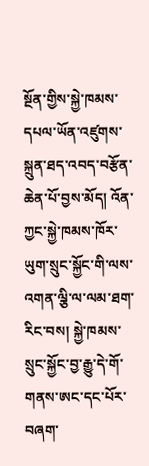སྔོན་གྱིས་སྐྱེ་ཁམས་དཔལ་ཡོན་འཛུགས་སྐྲུན་ཐད་འབད་བརྩོན་ཆེན་པོ་བྱས་མོད། འོན་ཀྱང་སྐྱེ་ཁམས་ཁོར་ཡུག་སྲུང་སྐྱོང་གི་ལས་འགན་ལྕི་ལ་ལམ་ཐག་རིང་བས། སྐྱེ་ཁམས་སྲུང་སྐྱོང་བྱ་རྒྱུ་དེ་གོ་གནས་ཨང་དང་པོར་བཞག་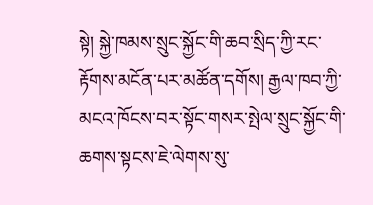སྟེ། སྐྱེ་ཁམས་སྲུང་སྐྱོང་གི་ཆབ་སྲིད་ཀྱི་རང་རྟོགས་མངོན་པར་མཚོན་དགོས། རྒྱལ་ཁབ་ཀྱི་མངའ་ཁོངས་བར་སྟོང་གསར་སྤེལ་སྲུང་སྐྱོང་གི་ཆགས་སྟངས་ཇེ་ལེགས་སུ་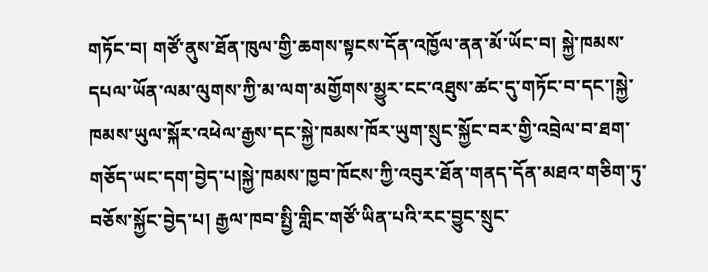གཏོང་བ། གཙོ་ནུས་ཐོན་ཁུལ་གྱི་ཆགས་སྟངས་དོན་འཁྱོལ་ནན་མོ་ཡོང་བ། སྐྱེ་ཁམས་དཔལ་ཡོན་ལམ་ལུགས་ཀྱི་མ་ལག་མགྱོགས་མྱུར་ངང་འཐུས་ཚང་དུ་གཏོང་བ་དང་།སྐྱེ་ཁམས་ཡུལ་སྐོར་འཕེལ་རྒྱས་དང་སྐྱེ་ཁམས་ཁོར་ཡུག་སྲུང་སྐྱོང་བར་གྱི་འབྲེལ་བ་ཐག་གཅོད་ཡང་དག་བྱེད་པ།སྐྱེ་ཁམས་ཁྱབ་ཁོངས་ཀྱི་འབུར་ཐོན་གནད་དོན་མཐའ་གཅིག་ཏུ་བཅོས་སྐྱོང་བྱེད་པ། རྒྱལ་ཁབ་སྤྱི་གླིང་གཙོ་ཡིན་པའི་རང་བྱུང་སྲུང་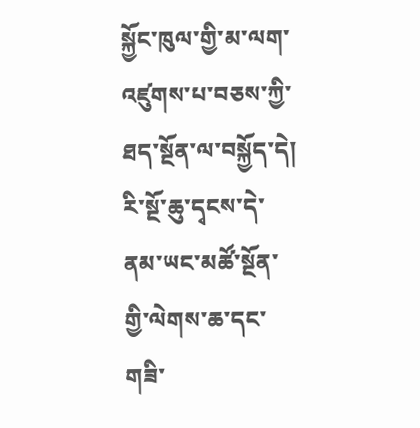སྐྱོང་ཁུལ་གྱི་མ་ལག་འཛུགས་པ་བཅས་ཀྱི་ཐད་སྔོན་ལ་བསྐྱོད་དེ། རི་སྔོ་ཆུ་དྭངས་དེ་ནམ་ཡང་མཚོ་སྔོན་གྱི་ལེགས་ཆ་དང་གཟི་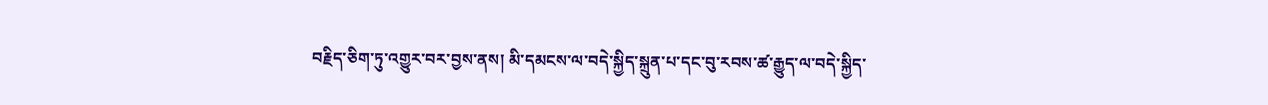བརྗིད་ཅིག་ཏུ་འགྱུར་བར་བྱས་ནས། མི་དམངས་ལ་བདེ་སྐྱིད་སྐྲུན་པ་དང་བུ་རབས་ཚ་རྒྱུད་ལ་བདེ་སྐྱིད་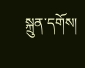སྐྲུན་དགོས།